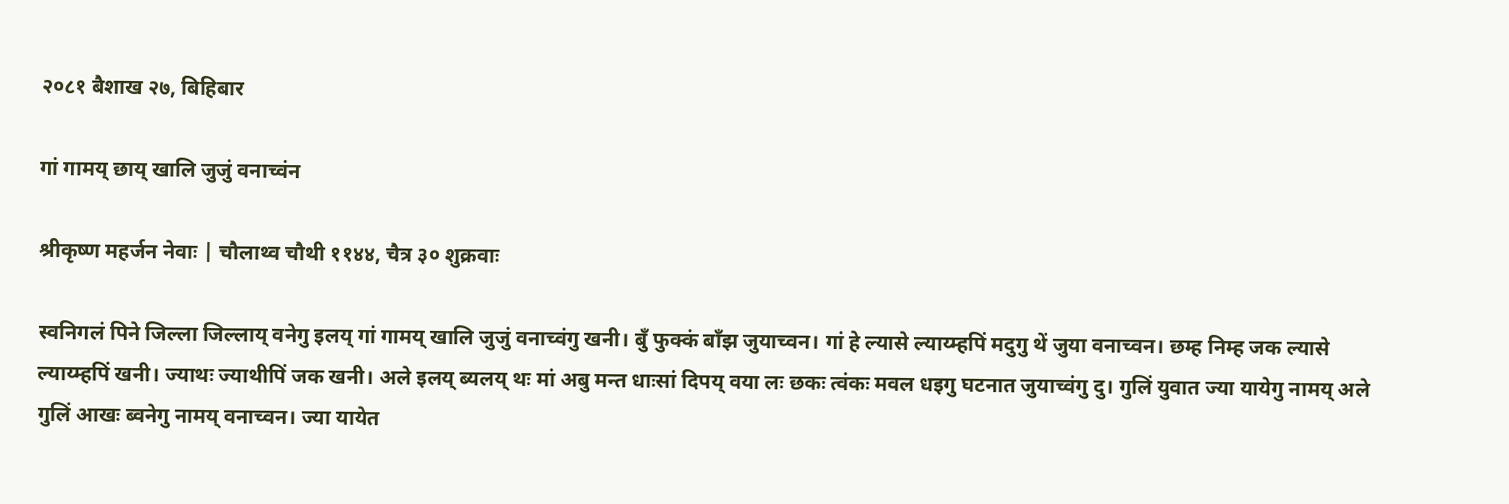२०८१ बैशाख २७, बिहिबार

गां गामय् छाय् खालि जुजुं वनाच्वंन

श्रीकृष्ण महर्जन नेवाः | चौलाथ्व चौथी ११४४, चैत्र ३० शुक्रवाः

स्वनिगलं पिने जिल्ला जिल्लाय् वनेगु इलय् गां गामय् खालि जुजुं वनाच्वंगु खनी। बुँ फुक्कं बाँझ जुयाच्वन। गां हे ल्यासे ल्याय्म्हपिं मदुगु थें जुया वनाच्वन। छम्ह निम्ह जक ल्यासे ल्याय्म्हपिं खनी। ज्याथः ज्याथीपिं जक खनी। अले इलय् ब्यलय् थः मां अबु मन्त धाःसां दिपय् वया लः छकः त्वंकः मवल धइगु घटनात जुयाच्वंगु दु। गुलिं युवात ज्या यायेगु नामय् अले गुलिं आखः ब्वनेगु नामय् वनाच्वन। ज्या यायेत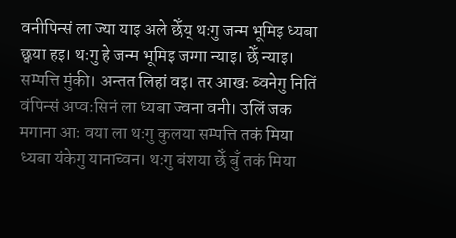वनीपिन्सं ला ज्या याइ अले छेँय् थःगु जन्म भूमिइ ध्यबा छ्वया हइ। थःगु हे जन्म भूमिइ जग्गा न्याइ। छेँ न्याइ। सम्पत्ति मुंकी। अन्तत लिहां वइ। तर आखः ब्वनेगु नितिं वंपिन्सं अप्वःसिनं ला ध्यबा ज्वना वनी। उलिं जक मगाना आः वया ला थःगु कुलया सम्पत्ति तकं मिया ध्यबा यंकेगु यानाच्वन। थःगु बंशया छेँ बुँ तकं मिया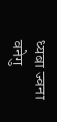ध्यबा ज्वना वनेगु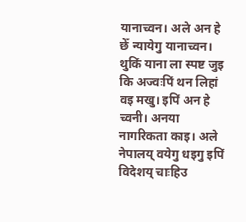यानाच्वन। अले अन हे छेँ न्यायेगु यानाच्वन। थुकिं याना ला स्पष्ट जुइ कि अज्वःपिं थन लिहां वइ मखु। इपिं अन हे च्वनी। अनया नागरिकता काइ। अले नेपालय् वयेगु धइगु इपिं विदेशय् चाःहिउ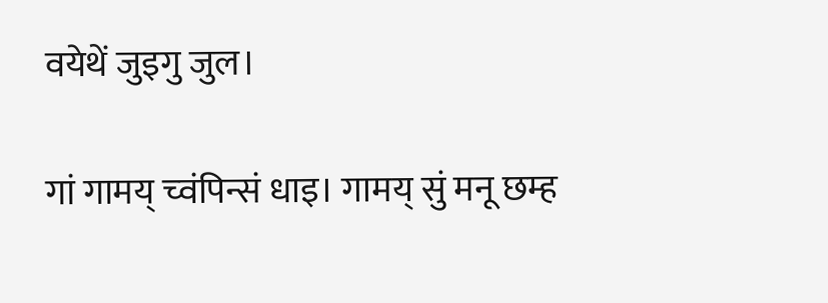वयेथें जुइगु जुल।

गां गामय् च्वंपिन्सं धाइ। गामय् सुं मनू छम्ह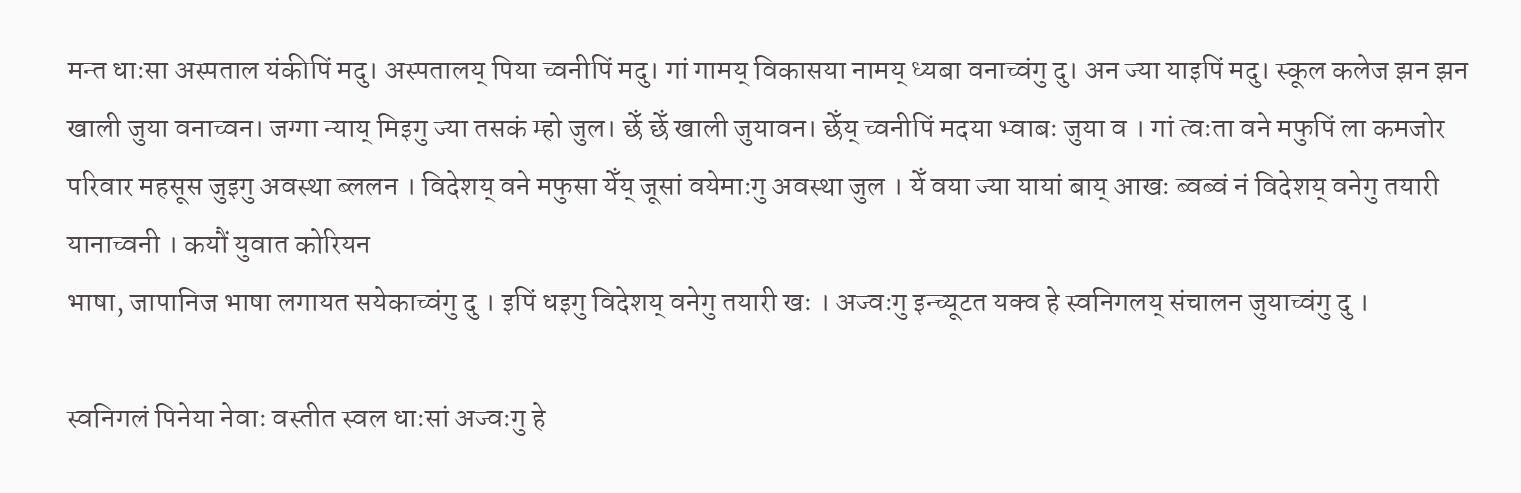मन्त धाःसा अस्पताल यंकीपिं मदु। अस्पतालय् पिया च्वनीपिं मदु। गां गामय् विकासया नामय् ध्यबा वनाच्वंगु दु। अन ज्या याइपिं मदु। स्कूल कलेज झन झन खाली जुया वनाच्वन। जग्गा न्याय् मिइगु ज्या तसकं म्हो जुल। छेँ छेँ खाली जुयावन। छेँय् च्वनीपिं मदया भ्वाबः जुया व । गां त्वःता वने मफुपिं ला कमजोर परिवार महसूस जुइगु अवस्था ब्ललन । विदेशय् वने मफुसा येँय् जूसां वयेमाःगु अवस्था जुल । येँ वया ज्या यायां बाय् आखः ब्वब्वं नं विदेशय् वनेगु तयारी यानाच्वनी । कयौं युवात कोरियन
भाषा, जापानिज भाषा लगायत सयेकाच्वंगु दु । इपिं धइगु विदेशय् वनेगु तयारी खः । अज्वःगु इन्च्यूटत यक्व हे स्वनिगलय् संचालन जुयाच्वंगु दु ।

स्वनिगलं पिनेया नेवाः वस्तीत स्वल धाःसां अज्वःगु हे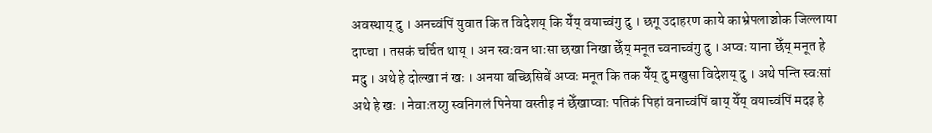अवस्थाय् दु । अनच्वंपिं युवात कि त विदेशय् कि येँय् वयाच्वंगु दु । छगू उदाहरण काये काभ्रेपलाञ्चोक जिल्लाया दाप्चा । तसकं चर्चित थाय् । अन स्वःवन धाःसा छखा निखा छेँय् मनूत च्वनाच्वंगु दु । अप्वः याना छेँय् मनूत हे मदु । अथे हे दोल्खा नं खः । अनया बच्छिसिबें अप्वः मनूत कि तक येँय् दु मखुसा विदेशय् दु । अथे पन्ति स्वःसां अथे हे खः । नेवाःतय्गु स्वनिगलं पिनेया वस्तीइ नं छेँखाप्वाः पतिकं पिहां वनाच्वंपिं बाय् येँय् वयाच्वंपिं मदइ हे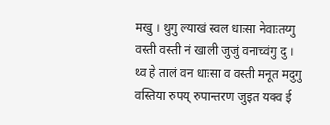मखु । थुगु ल्याखं स्वल धाःसा नेवाःतय्गु वस्ती वस्ती नं खाली जुजुं वनाच्वंगु दु । थ्व हे तालं वन धाःसा व वस्ती मनूत मदुगु वस्तिया रुपय् रुपान्तरण जुइत यक्व ई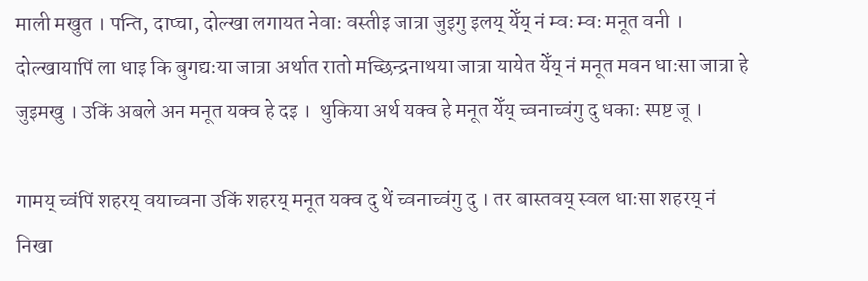माली मखुत । पन्ति, दाप्चा, दोल्खा लगायत नेवाः वस्तीइ जात्रा जुइगु इलय् येँय् नं म्वः म्वः मनूत वनी । दोल्खायापिं ला धाइ कि बुगद्यःया जात्रा अर्थात रातो मच्छिन्द्रनाथया जात्रा यायेत येँय् नं मनूत मवन धाःसा जात्रा हे जुइमखु । उकिं अबले अन मनूत यक्व हे दइ ।  थुकिया अर्थ यक्व हे मनूत येँय् च्वनाच्वंगु दु धकाः स्पष्ट जू ।

गामय् च्वंपिं शहरय् वयाच्वना उकिं शहरय् मनूत यक्व दु थें च्वनाच्वंगु दु । तर बास्तवय् स्वल धाःसा शहरय् नं निखा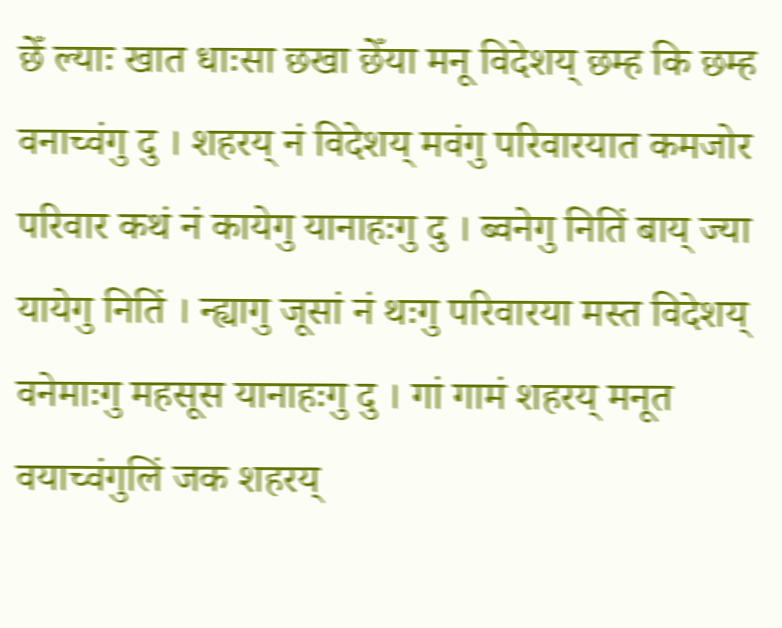छेँ ल्याः खात धाःसा छखा छेँया मनू विदेशय् छम्ह कि छम्ह वनाच्वंगु दु । शहरय् नं विदेशय् मवंगु परिवारयात कमजोर परिवार कथं नं कायेगु यानाहःगु दु । ब्वनेगु नितिं बाय् ज्या यायेगु नितिं । न्ह्यागु जूसां नं थःगु परिवारया मस्त विदेशय् वनेमाःगु महसूस यानाहःगु दु । गां गामं शहरय् मनूत वयाच्वंगुलिं जक शहरय्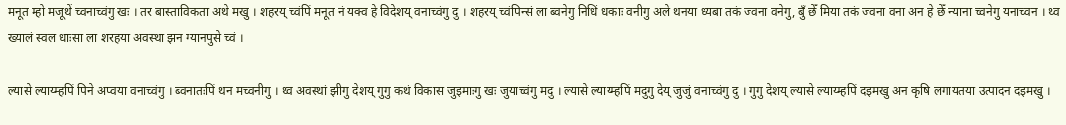मनूत म्हो मजूथें च्वनाच्वंगु खः । तर बास्ताविकता अथे मखु । शहरय् च्वंपिं मनूत नं यक्व हे विदेशय् वनाच्वंगु दु । शहरय् च्वंपिन्सं ला ब्वनेगु निधिं धकाः वनीगु अले थनया ध्यबा तकं ज्वना वनेगु, बुँ छेँ मिया तकं ज्वना वना अन हे छेँ न्याना च्वनेगु यनाच्वन । थ्व ख्यालं स्वल धाःसा ला शरहया अवस्था झन ग्यानपुसे च्वं ।

ल्यासे ल्याय्म्हपिं पिने अप्वया वनाच्वंगु । ब्वनातःपिं थन मच्वनीगु । थ्व अवस्थां झीगु देशय् गुगु कथं विकास जुइमाःगु खः जुयाच्वंगु मदु । ल्यासे ल्याय्म्हपिं मदुगु देय् जुजुं वनाच्वंगु दु । गुगु देशय् ल्यासे ल्याय्म्हपिं दइमखु अन कृषि लगायतया उत्पादन दइमखु ।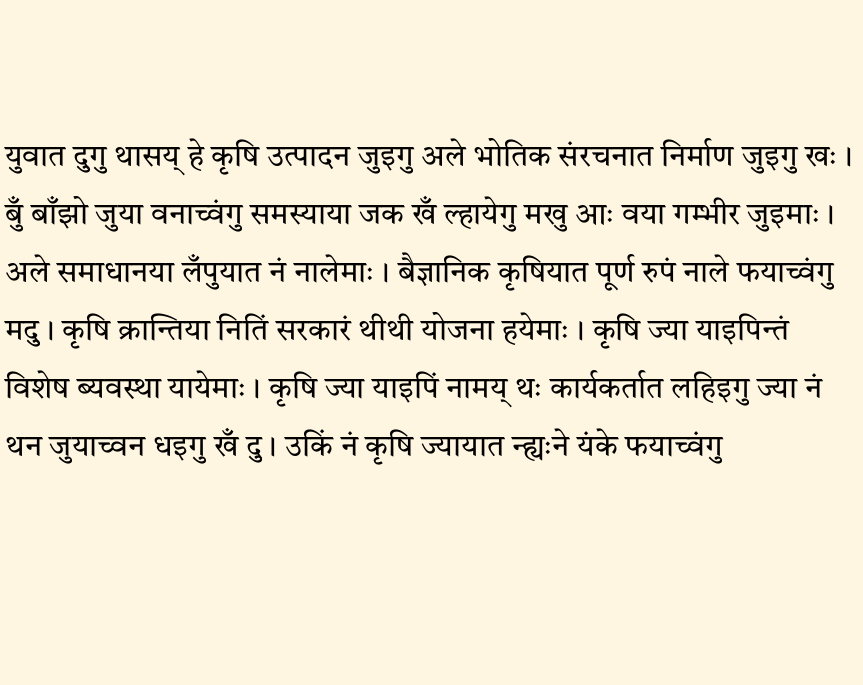युवात दुगु थासय् हे कृषि उत्पादन जुइगु अले भोतिक संरचनात निर्माण जुइगु खः । बुँ बाँझो जुया वनाच्वंगु समस्याया जक खँ ल्हायेगु मखु आः वया गम्भीर जुइमाः । अले समाधानया लँपुयात नं नालेमाः । बैज्ञानिक कृषियात पूर्ण रुपं नाले फयाच्वंगु मदु । कृषि क्रान्तिया नितिं सरकारं थीथी योजना हयेमाः । कृषि ज्या याइपिन्तं विशेष ब्यवस्था यायेमाः । कृषि ज्या याइपिं नामय् थः कार्यकर्तात लहिइगु ज्या नं थन जुयाच्वन धइगु खँ दु । उकिं नं कृषि ज्यायात न्ह्यःने यंके फयाच्वंगु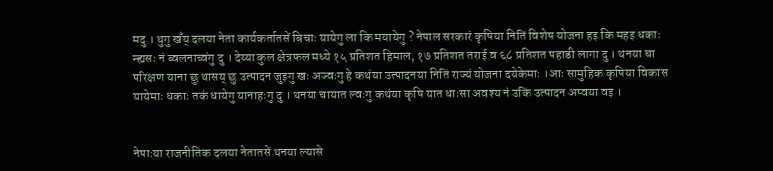मदु । थुगु खँय् दलया नेता कार्यकर्तातसें बिचाः यायेगु ला कि मयायेगु ? नेपाल सरकारं कृषिया नितिं विशेष योजना हइ कि महइ धकाः न्ह्यसः नं ब्वलनाच्वंगु दु । देय्या कुल क्षेत्रफल मध्ये १५ प्रतिशत हिमाल, १७ प्रतिशत तराई व ६८ प्रतिशत पहाडी लागा दु । थनया चा परिक्षण याना छु थासय् छु उत्पादन जुइगु खः अज्वःगु हे कथंया उत्पादनया नितिं राज्यं योजना दयेकेमाः ।आः सामुहिक कृषिया विकास यायेमाः धकाः तकं धायेगु यानाहःगु दु । थनया चायात ल्वःगु कथंया कृषि यात धाःसा अवश्य नं उकिं उत्पादन अप्वया वइ ।


नेपाःया राजनीतिक दलया नेतातसें थनया ल्यासे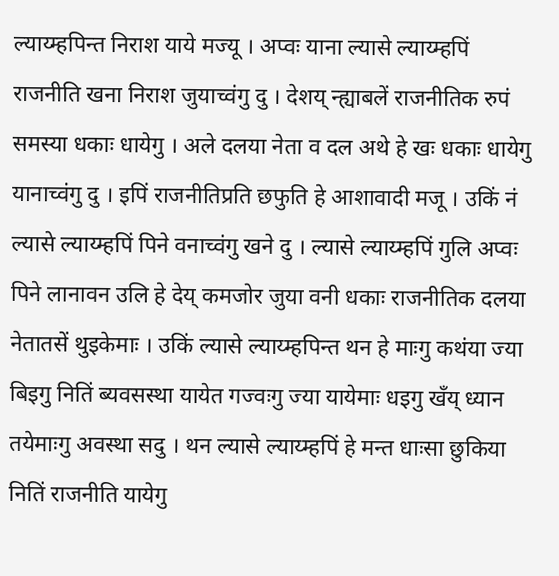ल्याय्म्हपिन्त निराश याये मज्यू । अप्वः याना ल्यासे ल्याय्म्हपिं राजनीति खना निराश जुयाच्वंगु दु । देशय् न्ह्याबलें राजनीतिक रुपं समस्या धकाः धायेगु । अले दलया नेता व दल अथे हे खः धकाः धायेगु यानाच्वंगु दु । इपिं राजनीतिप्रति छफुति हे आशावादी मजू । उकिं नं ल्यासे ल्याय्म्हपिं पिने वनाच्वंगु खने दु । ल्यासे ल्याय्म्हपिं गुलि अप्वः पिने लानावन उलि हे देय् कमजोर जुया वनी धकाः राजनीतिक दलया नेतातसें थुइकेमाः । उकिं ल्यासे ल्याय्म्हपिन्त थन हे माःगु कथंया ज्या बिइगु नितिं ब्यवसस्था यायेत गज्वःगु ज्या यायेमाः धइगु खँय् ध्यान तयेमाःगु अवस्था सदु । थन ल्यासे ल्याय्म्हपिं हे मन्त धाःसा छुकिया नितिं राजनीति यायेगु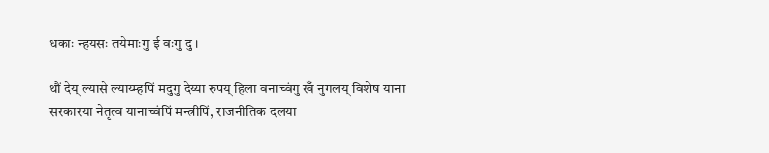धकाः न्हयसः तयेमाःगु ई वःगु दु ।

थौं देय् ल्यासे ल्याय्म्हपिं मदुगु देय्या रुपय् हिला वनाच्वंगु खँ नुगलय् विशेष याना सरकारया नेतृत्व यानाच्वंपिं मन्त्रीपिं, राजनीतिक दलया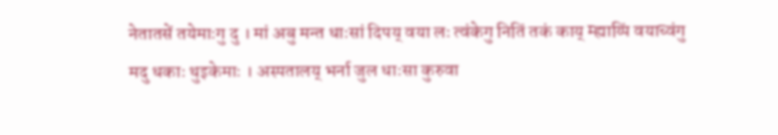नेतातसें तयेमाःगु दु । मां अबु मन्त धाःसां दिपय् वया लः त्वंकेगु नितिं तकं काय् म्ह्याय्पिं वयाच्वंगु मदु धकाः थुइकेमाः । अस्पतालय् भर्ना जुल धाःसा कुरुवा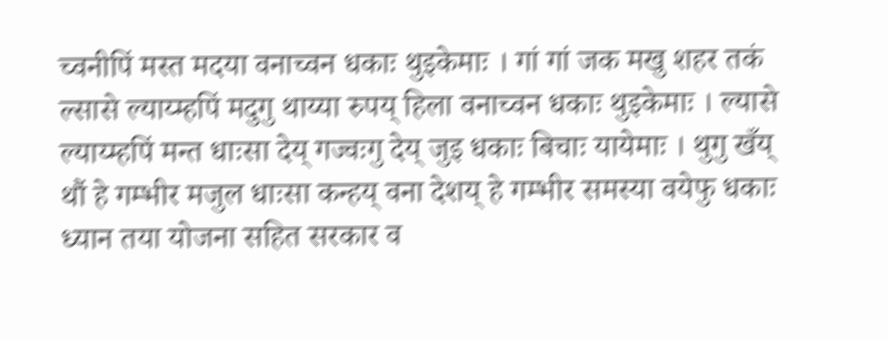च्वनीपिं मस्त मदया वनाच्वन धकाः थुइकेमाः । गां गां जक मखु शहर तकं
ल्सासे ल्याय्म्हपिं मदुगु थाय्या रुपय् हिला वनाच्वन धकाः थुइकेमाः । ल्यासे ल्याय्म्हपिं मन्त धाःसा देय् गज्वःगु देय् जुइ धकाः बिचाः यायेमाः । थुगु खँय् थौं हे गम्भीर मजुल धाःसा कन्हय् वना देशय् हे गम्भीर समस्या वयेफु धकाः ध्यान तया योजना सहित सरकार व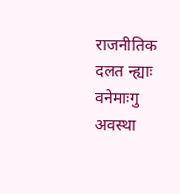राजनीतिक दलत न्ह्याः वनेमाःगु अवस्था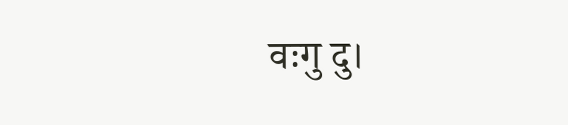वःगु दु।